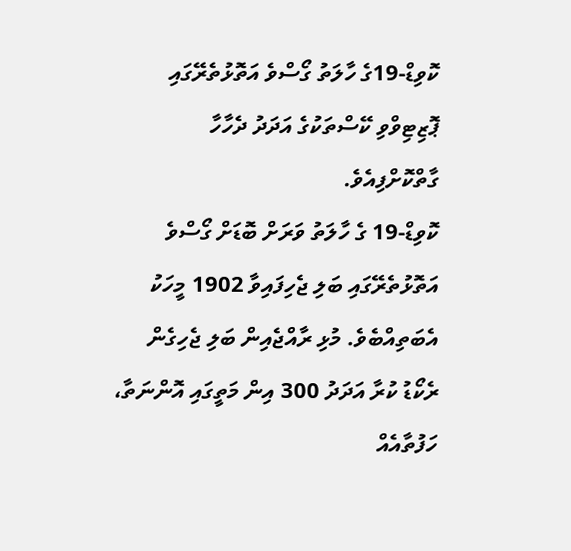ކޮވިޑް-19ގެ ހާލަތު ގޯސްވެ އަތޮޅުތެރޭގައި ޕޮޒިޓިވްވި ކޭސްތަކުގެ އަދަދު ދެހާހާ ގާތްކޮށްފިއެވެ.
ކޮވިޑް-19 ގެ ހާލަތު ވަރަށް ބޮޑަށް ގޯސްވެ އަތޮޅުތެރޭގައި ބަލި ޖެހިފައިވާ 1902 މީހަކު އެބަތިއްބެވެ. މުޅި ރާއްޖެއިން ބަލި ޖެހިގެން ރެކޯޑު ކުރާ އަދަދު 300 އިން މަތީގައި އޮންނަތާ، ހަފުތާއެއް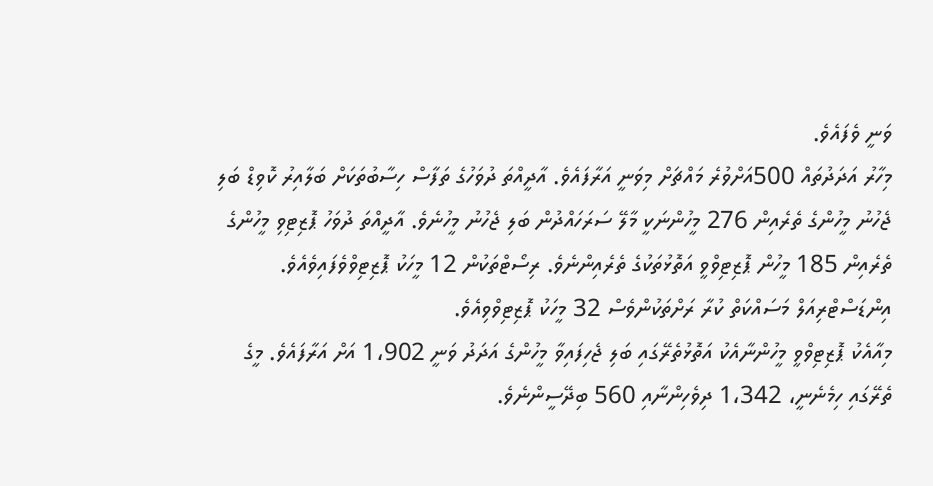ވަނީ ވެފައެވެ.
މިހާރު އަދަދުތައް 500އަށްވުރެ މައްޗަށް މިވަނީ އަރާފައެވެ. އާދީއްތަ ދުވަހުގެ ތަފާސް ހިސާބުތަކަށް ބަލާއިރު ކޮވިޑް ބަލި ޖެހުނު މީހުންގެ ތެރެއިން 276 މީހުންނަކީ މާލޭ ސަރަހައްދުން ބަލި ޖެހުނު މީހުނެވެ. އާދީއްތަ ދުވަހު ޕޮޒިޓިވި މީހުންގެ ތެރެއިން 185 މީހުން ޕޮޒިޓިވްވީ އަތޮޅުތަކުގެ ތެރެއިންނެވެ. ރިސޯޓްތަކުން 12 މީހަކު ޕޮޒިޓިވްވެފައިވެއެވެ. އިންޑަސްޓްރިއަލް މަސައްކަތް ކުރާ ރަށްތަކުންވެސް 32 މީހަކު ޕޮޒިޓިވްވިއެވެ.
މިއާއެކު ޕޮޒިޓިވްވީ މީހުންނާއެކު އަތޮޅުތެރޭގައި ބަލި ޖެހިފައިވާ މީހުންގެ އަދަދު ވަނީ 1،902 އަށް އަރާފައެވެ. މީގެ ތެރޭގައި ހިމެނެނީ، 1،342 ދިވެހިންނާއި 560 ބިދޭސީންނެވެ.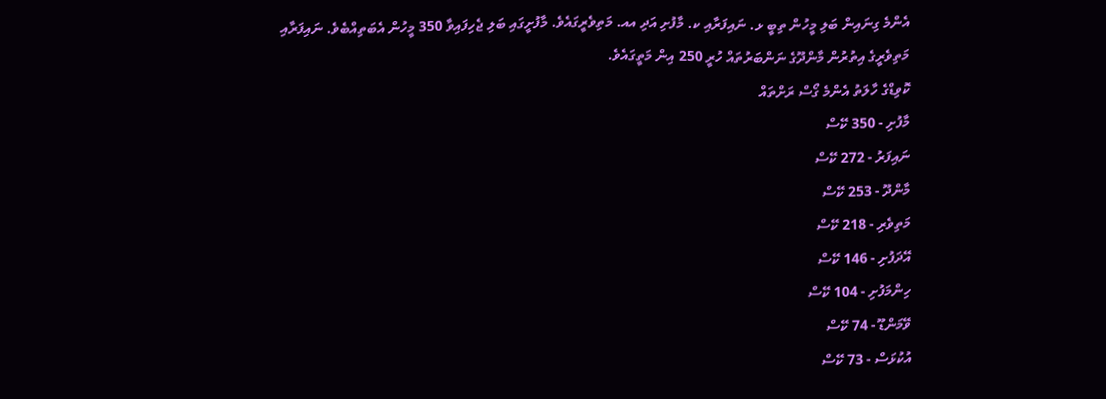އެންމެ ގިނައިން ބަލި މީހުން ތިބީ ޅ. ނައިފަރާއި ކ. މާފުށި އަދި އއ. މަތިވެރީގައެވެ. މާފުށީގައި ބަލި ޖެހިފައިވާ 350 މީހުން އެބަތިއްބެވެ. ނައިފަރާއި މަތިވެރީގެ އިތުރުން މާންދޫގެ ނަންބަރުތައް ހުރީ 250 އިން މަތީގައެވެ.
ކޮވިޑްގެ ހާލަތު އެންމެ ގޯސް ރަށްތައް
މާފުށި - 350 ކޭސް
ނައިފަރު - 272 ކޭސް
މާންދޫ - 253 ކޭސް
މަތިވެރި - 218 ކޭސް
އޭދަފުށި - 146 ކޭސް
ހިންމަފުށި - 104 ކޭސް
ވޭމަންޑޫ - 74 ކޭސް
އުކުޅަސް - 73 ކޭސް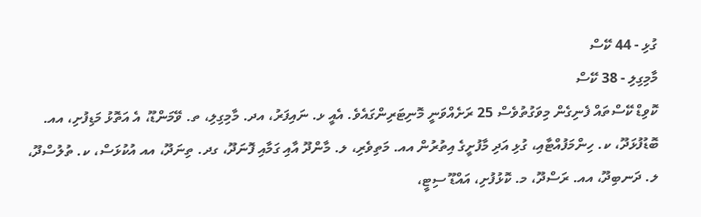ގުޅި - 44 ކޭސް
މާމިގިލި - 38 ކޭސް
ކޮވިޑް ކޭސްތައް ފެނިގެން މިވަގުތުވެސް 25 ރަށެއްވަނީ މޮނިޓަރިންގައެވެ. އެއީ ޅ. ނައިފަރު، އދ. މާމިގިލި، ތ. ވޭމަންޑޫ، އެ އަތޮޅު މަޑިފުށި، އއ. ބޮޑުފުޅަދޫ، ކ. ހިންމަފުއްޓާއި، ގުޅި އަދި މާފުށީގެ އިތުރުން އއ. މަތިވެރި، ލ. މާންދޫ އާއި ގަމާއި ފޮނަދޫ، ގދ. ތިނަދޫ، އއ އުކުޅަސް، ކ. ތުލުސްދޫ، ލ. ދަނބިދޫ، އއ. ރަސްދޫ، މ. ކޮޅުފުށި، އައްޑޫ ސިޓީ،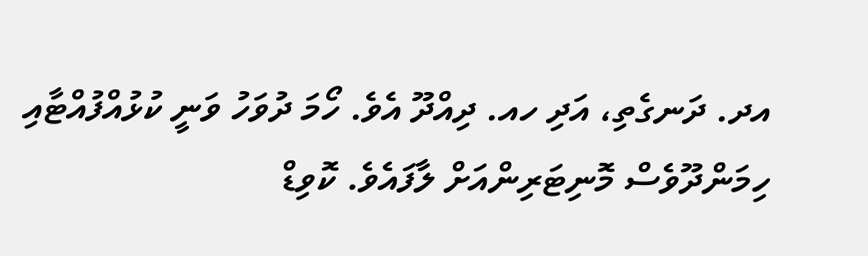އދ. ދަނގެތި، އަދި ހއ. ދިއްދޫ އެވެ. ހޯމަ ދުވަހު ވަނީ ކުޅުއްފުއްޓާއި ހިމަންދޫވެސް މޮނިޓަރިންއަށް ލާފައެވެ. ކޮވިޑް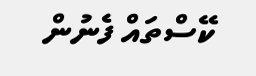ކޭސްތައް ފެނުން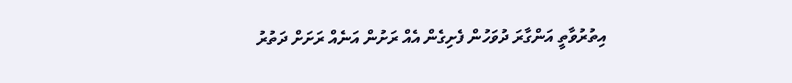އިތުރުވާތީ އަންގާރަ ދުވަހުން ފެށިގެން އެއް ރަށުން އަނެއް ރަށަށް ދަތުރު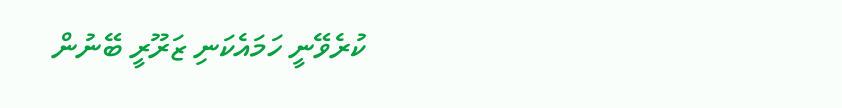ކުރެވޭނީ ހަމައެކަނި ޒަރޫރީ ބޭނުން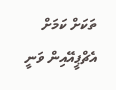ތަކަށް ކަމަށް އެޗްޕީއޭއިން ވަނީ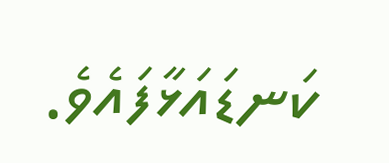ކަނޑައަޅާފައެވެ.